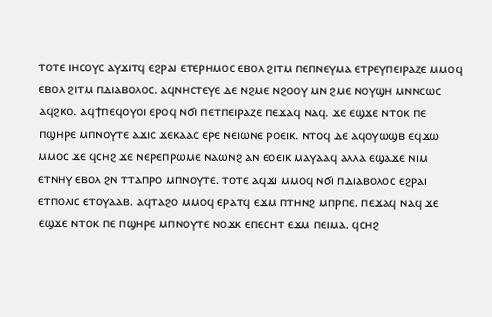ⲧⲟⲧⲉ ⲓⲏⲥⲟⲩⲥ ⲁⲩϫⲓⲧϥ ⲉϩⲣⲁⲓ ⲉⲧⲉⲣⲏⲙⲟⲥ ⲉⲃⲟⲗ ϩⲓⲧⲙ ⲡⲉⲡⲛⲉⲩⲙⲁ ⲉⲧⲣⲉⲩⲡⲉⲓⲣⲁⲍⲉ ⲙⲙⲟϥ ⲉⲃⲟⲗ ϩⲓⲧⲙ ⲡⲇⲓⲁⲃⲟⲗⲟⲥ. ⲁϥⲛⲏⲥⲧⲉⲩⲉ ⲇⲉ ⲛϩⲙⲉ ⲛϩⲟⲟⲩ ⲙⲛ ϩⲙⲉ ⲛⲟⲩϣⲏ ⲙⲛⲛⲥⲱⲥ ⲁϥϩⲕⲟ. ⲁϥϯⲡⲉϥⲟⲩⲟⲓ ⲉⲣⲟϥ ⲛϭⲓ ⲡⲉⲧⲡⲉⲓⲣⲁⲍⲉ ⲡⲉϫⲁϥ ⲛⲁϥ. ϫⲉ ⲉϣϫⲉ ⲛⲧⲟⲕ ⲡⲉ ⲡϣⲏⲣⲉ ⲙⲡⲛⲟⲩⲧⲉ ⲁϫⲓⲥ ϫⲉⲕⲁⲁⲥ ⲉⲣⲉ ⲛⲉⲓⲱⲛⲉ ⲣⲟⲉⲓⲕ. ⲛⲧⲟϥ ⲇⲉ ⲁϥⲟⲩⲱϣⲃ ⲉϥϫⲱ ⲙⲙⲟⲥ ϫⲉ ϥⲥⲏϩ ϫⲉ ⲛⲉⲣⲉⲡⲣⲱⲙⲉ ⲛⲁⲱⲛϩ ⲁⲛ ⲉⲟⲉⲓⲕ ⲙⲁⲩⲁⲁϥ ⲁⲗⲗⲁ ⲉϣⲁϫⲉ ⲛⲓⲙ ⲉⲧⲛⲏⲩ ⲉⲃⲟⲗ ϩⲛ ⲧⲧⲁⲡⲣⲟ ⲙⲡⲛⲟⲩⲧⲉ. ⲧⲟⲧⲉ ⲁϥϫⲓ ⲙⲙⲟϥ ⲛϭⲓ ⲡⲇⲓⲁⲃⲟⲗⲟⲥ ⲉϩⲣⲁⲓ ⲉⲧⲡⲟⲗⲓⲥ ⲉⲧⲟⲩⲁⲁⲃ. ⲁϥⲧⲁϩⲟ ⲙⲙⲟϥ ⲉⲣⲁⲧϥ ⲉϫⲙ ⲡⲧⲏⲛϩ ⲙⲡⲣⲡⲉ. ⲡⲉϫⲁϥ ⲛⲁϥ ϫⲉ ⲉϣϫⲉ ⲛⲧⲟⲕ ⲡⲉ ⲡϣⲏⲣⲉ ⲙⲡⲛⲟⲩⲧⲉ ⲛⲟϫⲕ ⲉⲡⲉⲥⲏⲧ ⲉϫⲙ ⲡⲉⲓⲙⲁ. ϥⲥⲏϩ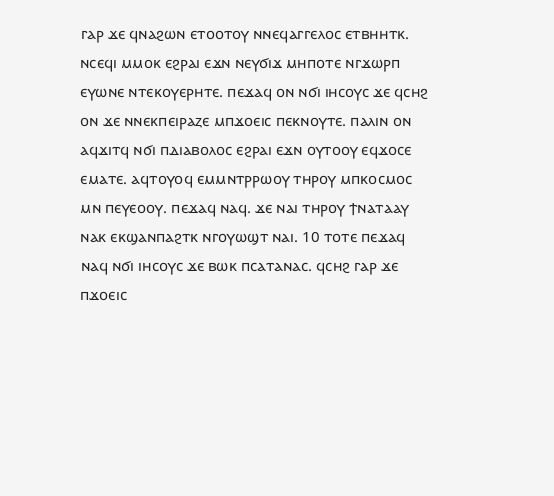ⲅⲁⲣ ϫⲉ ϥⲛⲁϩⲱⲛ ⲉⲧⲟⲟⲧⲟⲩ ⲛⲛⲉϥⲁⲅⲅⲉⲗⲟⲥ ⲉⲧⲃⲏⲏⲧⲕ. ⲛⲥⲉϥⲓ ⲙⲙⲟⲕ ⲉϩⲣⲁⲓ ⲉϫⲛ ⲛⲉⲩϭⲓϫ ⲙⲏⲡⲟⲧⲉ ⲛⲅϫⲱⲣⲡ ⲉⲩⲱⲛⲉ ⲛⲧⲉⲕⲟⲩⲉⲣⲏⲧⲉ. ⲡⲉϫⲁϥ ⲟⲛ ⲛϭⲓ ⲓⲏⲥⲟⲩⲥ ϫⲉ ϥⲥⲏϩ ⲟⲛ ϫⲉ ⲛⲛⲉⲕⲡⲉⲓⲣⲁⲍⲉ ⲙⲡϫⲟⲉⲓⲥ ⲡⲉⲕⲛⲟⲩⲧⲉ. ⲡⲁⲗⲓⲛ ⲟⲛ ⲁϥϫⲓⲧϥ ⲛϭⲓ ⲡⲇⲓⲁⲃⲟⲗⲟⲥ ⲉϩⲣⲁⲓ ⲉϫⲛ ⲟⲩⲧⲟⲟⲩ ⲉϥϫⲟⲥⲉ ⲉⲙⲁⲧⲉ. ⲁϥⲧⲟⲩⲟϥ ⲉⲙⲙⲛⲧⲣⲣⲱⲟⲩ ⲧⲏⲣⲟⲩ ⲙⲡⲕⲟⲥⲙⲟⲥ ⲙⲛ ⲡⲉⲩⲉⲟⲟⲩ. ⲡⲉϫⲁϥ ⲛⲁϥ. ϫⲉ ⲛⲁⲓ ⲧⲏⲣⲟⲩ ϯⲛⲁⲧⲁⲁⲩ ⲛⲁⲕ ⲉⲕϣⲁⲛⲡⲁϩⲧⲕ ⲛⲅⲟⲩⲱϣⲧ ⲛⲁⲓ. 10 ⲧⲟⲧⲉ ⲡⲉϫⲁϥ ⲛⲁϥ ⲛϭⲓ ⲓⲏⲥⲟⲩⲥ ϫⲉ ⲃⲱⲕ ⲡⲥⲁⲧⲁⲛⲁⲥ. ϥⲥⲏϩ ⲅⲁⲣ ϫⲉ ⲡϫⲟⲉⲓⲥ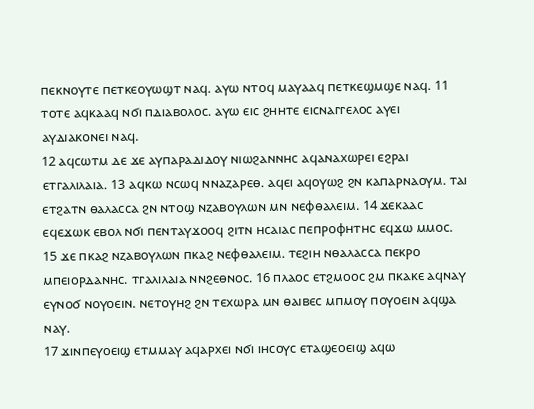ⲡⲉⲕⲛⲟⲩⲧⲉ ⲡⲉⲧⲕⲉⲟⲩⲱϣⲧ ⲛⲁϥ. ⲁⲩⲱ ⲛⲧⲟϥ ⲙⲁⲩⲁⲁϥ ⲡⲉⲧⲕⲉϣⲙϣⲉ ⲛⲁϥ. 11 ⲧⲟⲧⲉ ⲁϥⲕⲁⲁϥ ⲛϭⲓ ⲡⲇⲓⲁⲃⲟⲗⲟⲥ. ⲁⲩⲱ ⲉⲓⲥ ϩⲏⲏⲧⲉ ⲉⲓⲥⲛⲁⲅⲅⲉⲗⲟⲥ ⲁⲩⲉⲓ ⲁⲩⲇⲓⲁⲕⲟⲛⲉⲓ ⲛⲁϥ.
12 ⲁϥⲥⲱⲧⲙ ⲇⲉ ϫⲉ ⲁⲩⲡⲁⲣⲁⲇⲓⲇⲟⲩ ⲛⲓⲱϩⲁⲛⲛⲏⲥ ⲁϥⲁⲛⲁⲭⲱⲣⲉⲓ ⲉϩⲣⲁⲓ ⲉⲧⲅⲁⲗⲓⲗⲁⲓⲁ. 13 ⲁϥⲕⲱ ⲛⲥⲱϥ ⲛⲛⲁⲍⲁⲣⲉⲑ. ⲁϥⲉⲓ ⲁϥⲟⲩⲱϩ ϩⲛ ⲕⲁⲡⲁⲣⲛⲁⲟⲩⲙ. ⲧⲁⲓ ⲉⲧϩⲁⲧⲛ ⲑⲁⲗⲁⲥⲥⲁ ϩⲛ ⲛⲧⲟϣ ⲛⲍⲁⲃⲟⲩⲗⲱⲛ ⲙⲛ ⲛⲉⲫⲑⲁⲗⲉⲓⲙ. 14 ϫⲉⲕⲁⲁⲥ ⲉϥⲉϫⲱⲕ ⲉⲃⲟⲗ ⲛϭⲓ ⲡⲉⲛⲧⲁⲩϫⲟⲟϥ ϩⲓⲧⲛ ⲏⲥⲁⲓⲁⲥ ⲡⲉⲡⲣⲟⲫⲏⲧⲏⲥ ⲉϥϫⲱ ⲙⲙⲟⲥ. 15 ϫⲉ ⲡⲕⲁϩ ⲛⲍⲁⲃⲟⲩⲗⲱⲛ ⲡⲕⲁϩ ⲛⲉⲫⲑⲁⲗⲉⲓⲙ. ⲧⲉϩⲓⲏ ⲛⲑⲁⲗⲁⲥⲥⲁ ⲡⲉⲕⲣⲟ ⲙⲡⲉⲓⲟⲣⲇⲁⲛⲏⲥ. ⲧⲅⲁⲗⲓⲗⲁⲓⲁ ⲛⲛϩⲉⲑⲛⲟⲥ. 16 ⲡⲗⲁⲟⲥ ⲉⲧϩⲙⲟⲟⲥ ϩⲙ ⲡⲕⲁⲕⲉ ⲁϥⲛⲁⲩ ⲉⲩⲛⲟϭ ⲛⲟⲩⲟⲉⲓⲛ. ⲛⲉⲧⲟⲩⲏϩ ϩⲛ ⲧⲉⲭⲱⲣⲁ ⲙⲛ ⲑⲁⲓⲃⲉⲥ ⲙⲡⲙⲟⲩ ⲡⲟⲩⲟⲉⲓⲛ ⲁϥϣⲁ ⲛⲁⲩ.
17 ϫⲓⲛⲡⲉⲩⲟⲉⲓϣ ⲉⲧⲙⲙⲁⲩ ⲁϥⲁⲣⲭⲉⲓ ⲛϭⲓ ⲓⲏⲥⲟⲩⲥ ⲉⲧⲁϣⲉⲟⲉⲓϣ ⲁϥⲱ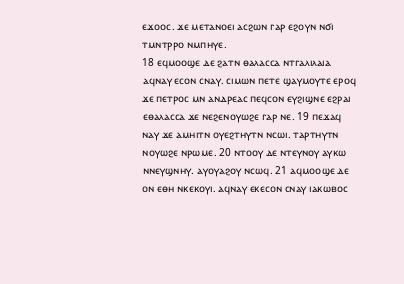ⲉϫⲟⲟⲥ. ϫⲉ ⲙⲉⲧⲁⲛⲟⲉⲓ ⲁⲥϩⲱⲛ ⲅⲁⲣ ⲉϩⲟⲩⲛ ⲛϭⲓ ⲧⲙⲛⲧⲣⲣⲟ ⲛⲙⲡⲏⲩⲉ.
18 ⲉϥⲙⲟⲟϣⲉ ⲇⲉ ϩⲁⲧⲛ ⲑⲁⲗⲁⲥⲥⲁ ⲛⲧⲅⲁⲗⲓⲗⲁⲓⲁ ⲁϥⲛⲁⲩ ⲉⲥⲟⲛ ⲥⲛⲁⲩ. ⲥⲓⲙⲱⲛ ⲡⲉⲧⲉ ϣⲁⲩⲙⲟⲩⲧⲉ ⲉⲣⲟϥ ϫⲉ ⲡⲉⲧⲣⲟⲥ ⲙⲛ ⲁⲛⲇⲣⲉⲁⲥ ⲡⲉϥⲥⲟⲛ ⲉⲩϩⲓϣⲛⲉ ⲉϩⲣⲁⲓ ⲉⲑⲁⲗⲁⲥⲥⲁ ϫⲉ ⲛⲉϩⲉⲛⲟⲩⲱϩⲉ ⲅⲁⲣ ⲛⲉ. 19 ⲡⲉϫⲁϥ ⲛⲁⲩ ϫⲉ ⲁⲙⲏⲓⲧⲛ ⲟⲩⲉϩⲧⲏⲩⲧⲛ ⲛⲥⲱⲓ. ⲧⲁⲣⲧⲏⲩⲧⲛ ⲛⲟⲩⲱϩⲉ ⲛⲣⲱⲙⲉ. 20 ⲛⲧⲟⲟⲩ ⲇⲉ ⲛⲧⲉⲩⲛⲟⲩ ⲁⲩⲕⲱ ⲛⲛⲉⲩϣⲛⲏⲩ. ⲁⲩⲟⲩⲁϩⲟⲩ ⲛⲥⲱϥ. 21 ⲁϥⲙⲟⲟϣⲉ ⲇⲉ ⲟⲛ ⲉⲑⲏ ⲛⲕⲉⲕⲟⲩⲓ. ⲁϥⲛⲁⲩ ⲉⲕⲉⲥⲟⲛ ⲥⲛⲁⲩ ⲓⲁⲕⲱⲃⲟⲥ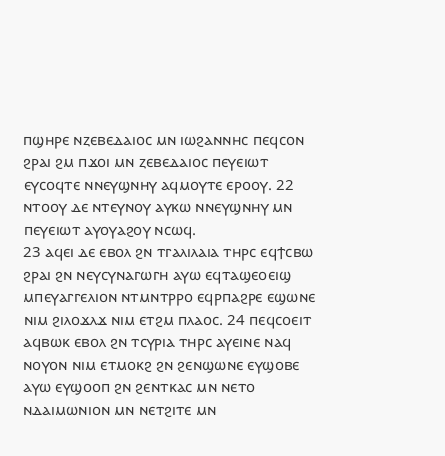ⲡϣⲏⲣⲉ ⲛⲍⲉⲃⲉⲇⲁⲓⲟⲥ ⲙⲛ ⲓⲱϩⲁⲛⲛⲏⲥ ⲡⲉϥⲥⲟⲛ ϩⲣⲁⲓ ϩⲙ ⲡϫⲟⲓ ⲙⲛ ⲍⲉⲃⲉⲇⲁⲓⲟⲥ ⲡⲉⲩⲉⲓⲱⲧ ⲉⲩⲥⲟϥⲧⲉ ⲛⲛⲉⲩϣⲛⲏⲩ ⲁϥⲙⲟⲩⲧⲉ ⲉⲣⲟⲟⲩ. 22 ⲛⲧⲟⲟⲩ ⲇⲉ ⲛⲧⲉⲩⲛⲟⲩ ⲁⲩⲕⲱ ⲛⲛⲉⲩϣⲛⲏⲩ ⲙⲛ ⲡⲉⲩⲉⲓⲱⲧ ⲁⲩⲟⲩⲁϩⲟⲩ ⲛⲥⲱϥ.
23 ⲁϥⲉⲓ ⲇⲉ ⲉⲃⲟⲗ ϩⲛ ⲧⲅⲁⲗⲓⲗⲁⲓⲁ ⲧⲏⲣⲥ ⲉϥϯⲥⲃⲱ ϩⲣⲁⲓ ϩⲛ ⲛⲉⲩⲥⲩⲛⲁⲅⲱⲅⲏ ⲁⲩⲱ ⲉϥⲧⲁϣⲉⲟⲉⲓϣ ⲙⲡⲉⲩⲁⲅⲅⲉⲗⲓⲟⲛ ⲛⲧⲙⲛⲧⲣⲣⲟ ⲉϥⲣⲡⲁϩⲣⲉ ⲉϣⲱⲛⲉ ⲛⲓⲙ ϩⲓⲗⲟϫⲗϫ ⲛⲓⲙ ⲉⲧϩⲙ ⲡⲗⲁⲟⲥ. 24 ⲡⲉϥⲥⲟⲉⲓⲧ ⲁϥⲃⲱⲕ ⲉⲃⲟⲗ ϩⲛ ⲧⲥⲩⲣⲓⲁ ⲧⲏⲣⲥ ⲁⲩⲉⲓⲛⲉ ⲛⲁϥ ⲛⲟⲩⲟⲛ ⲛⲓⲙ ⲉⲧⲙⲟⲕϩ ϩⲛ ϩⲉⲛϣⲱⲛⲉ ⲉⲩϣⲟⲃⲉ ⲁⲩⲱ ⲉⲩϣⲟⲟⲡ ϩⲛ ϩⲉⲛⲧⲕⲁⲥ ⲙⲛ ⲛⲉⲧⲟ ⲛⲇⲁⲓⲙⲱⲛⲓⲟⲛ ⲙⲛ ⲛⲉⲧϩⲓⲧⲉ ⲙⲛ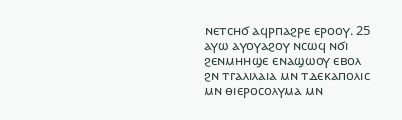ⲛⲉⲧⲥⲏϭ ⲁϥⲣⲡⲁϩⲣⲉ ⲉⲣⲟⲟⲩ. 25 ⲁⲩⲱ ⲁⲩⲟⲩⲁϩⲟⲩ ⲛⲥⲱϥ ⲛϭⲓ ϩⲉⲛⲙⲏⲏϣⲉ ⲉⲛⲁϣⲱⲟⲩ ⲉⲃⲟⲗ ϩⲛ ⲧⲅⲁⲗⲓⲗⲁⲓⲁ ⲙⲛ ⲧⲇⲉⲕⲁⲡⲟⲗⲓⲥ ⲙⲛ ⲑⲓⲉⲣⲟⲥⲟⲗⲩⲙⲁ ⲙⲛ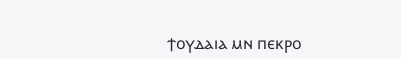ϯⲟⲩⲇⲁⲓⲁ ⲙⲛ ⲡⲉⲕⲣⲟ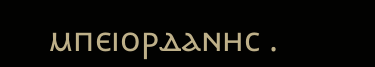ⲙⲡⲉⲓⲟⲣⲇⲁⲛⲏⲥ .